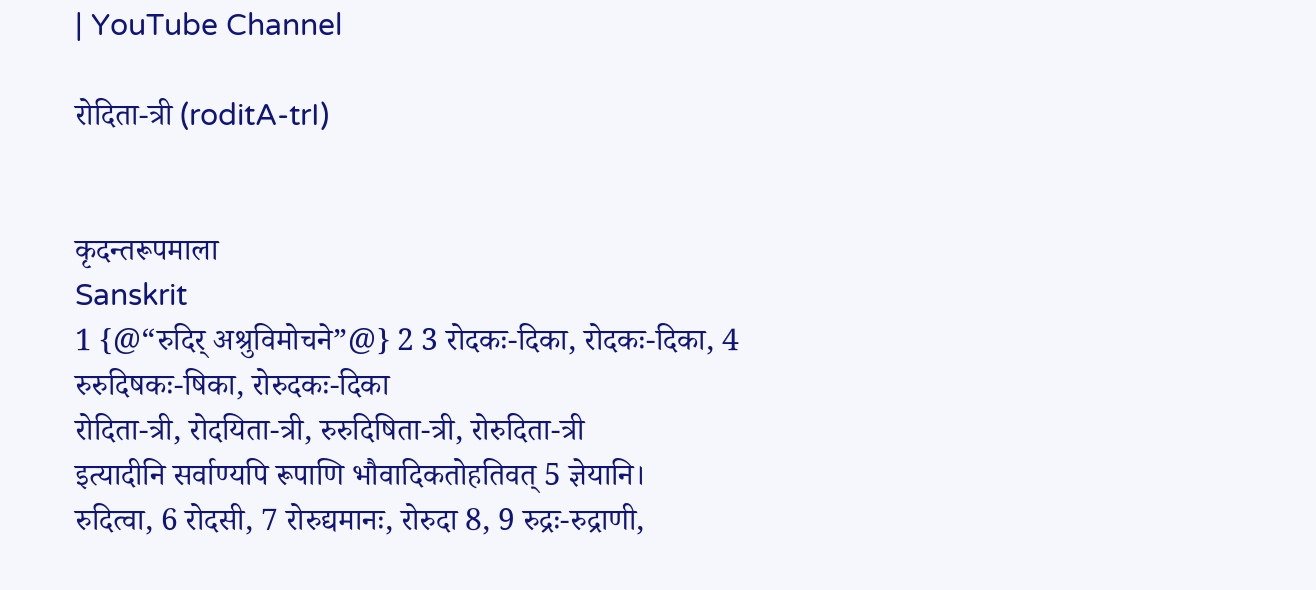| YouTube Channel

रोदिता-त्री (roditA-trI)


कृदन्तरूपमाला
Sanskrit
1 {@“रुदिर् अश्रुविमोचने”@} 2 3 रोदकः-दिका, रोदकः-दिका, 4 रुरुदिषकः-षिका, रोरुदकः-दिका
रोदिता-त्री, रोदयिता-त्री, रुरुदिषिता-त्री, रोरुदिता-त्री
इत्यादीनि सर्वाण्यपि रूपाणि भौवादिकतोहतिवत् 5 ज्ञेयानि।
रुदित्वा, 6 रोदसी, 7 रोरुद्यमानः, रोरुदा 8, 9 रुद्रः-रुद्राणी,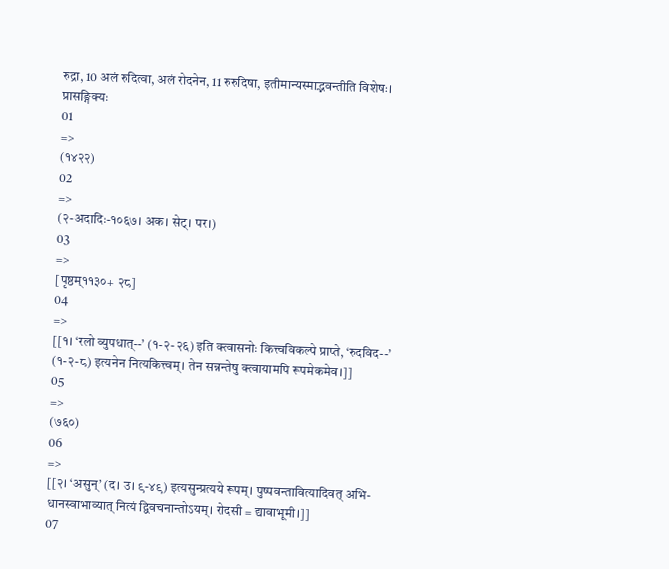रुद्रा, 10 अलं रुदित्वा, अलं रोदनेन, 11 रुरुदिषा, इतीमान्यस्माद्भवन्तीति विशेषः।
प्रासङ्गिक्यः
01
=>
(१४२२)
02
=>
(२-अदादिः-१०६७। अक। सेट्। पर।)
03
=>
[पृष्ठम्११३०+ २८]
04
=>
[[१। ‘रलो व्युपधात्--’ (१-२-२६) इति क्त्वासनोः कित्त्वविकल्पे प्राप्ते, ‘रुदविद--’ (१-२-८) इत्यनेन नित्यकित्त्वम्। तेन सन्नन्तेषु क्त्वायामपि रूपमेकमेव।]]
05
=>
(७६०)
06
=>
[[२। ‘असुन्’ (द। उ। ९-४९) इत्यसुन्प्रत्यये रूपम्। पुष्पवन्तावित्यादिवत् अभि- धानस्वाभाव्यात् नित्यं द्विवचनान्तोऽयम्। रोदसी = द्यावाभूमी।]]
07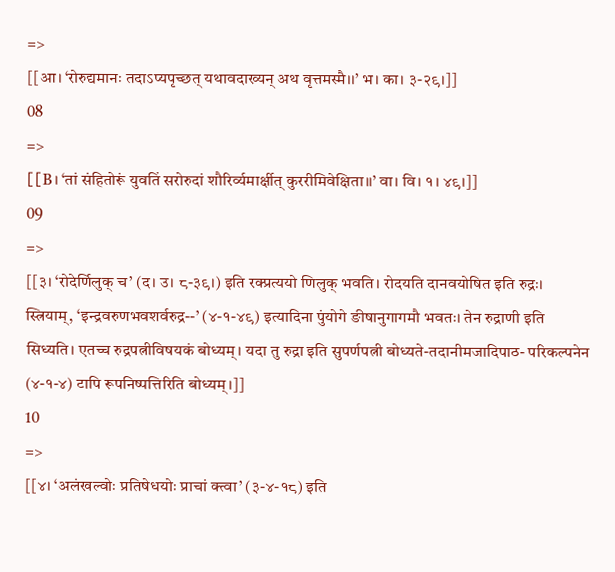=>
[[आ। ‘रोरुद्यमानः तदाऽप्यपृच्छत् यथावदाख्यन् अथ वृत्तमस्मै।।’ भ। का। ३-२९।]]
08
=>
[[B। ‘तां संहितोरूं युवतिं सरोरुदां शौरिर्व्यमार्क्षीत् कुररीमिवेक्षिता।।’ वा। वि। १। ४९।]]
09
=>
[[३। ‘रोदेर्णिलुक् च’ (द। उ। ८-३९।) इति रक्प्रत्ययो णिलुक् भवति। रोदयति दानवयोषित इति रुद्रः। स्त्रियाम्, ‘इन्द्रवरुणभवशर्वरुद्र--’ (४-१-४९) इत्यादिना पुंयोगे ङीषानुगागमौ भवतः। तेन रुद्राणी इति सिध्यति। एतच्च रुद्रपत्नीविषयकं बोध्यम्। यदा तु रुद्रा इति सुपर्णपत्नी बोध्यते-तदानीमजादिपाठ- परिकल्पनेन (४-१-४) टापि रूपनिष्पत्तिरिति बोध्यम्।]]
10
=>
[[४। ‘अलंखल्वोः प्रतिषेधयोः प्राचां क्त्वा’ (३-४-१८) इति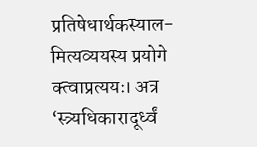प्रतिषेधार्थकस्याल- मित्यव्ययस्य प्रयोगे क्त्वाप्रत्ययः। अत्र ‘स्त्र्यधिकारादूर्ध्वं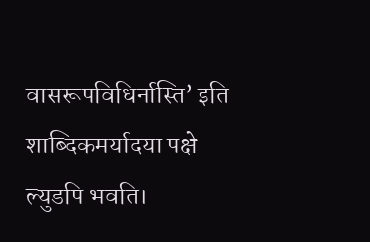वासरूपविधिर्नास्ति’ इति शाब्दिकमर्यादया पक्षे ल्युडपि भवति।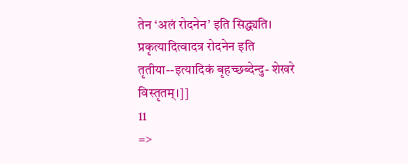तेन ‘अलं रोदनेन’ इति सिद्ध्यति। प्रकृत्यादित्वादत्र रोदनेन इति तृतीया--इत्यादिकं बृहच्छब्देन्दु- शेखरे विस्तृतम्।]]
11
=>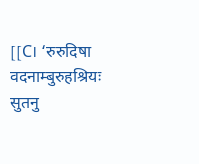[[C। ‘रुरुदिषा वदनाम्बुरुहश्रियः सुतनु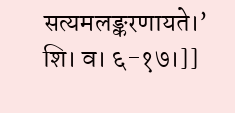सत्यमलङ्करणायते।’ शि। व। ६-१७।]]